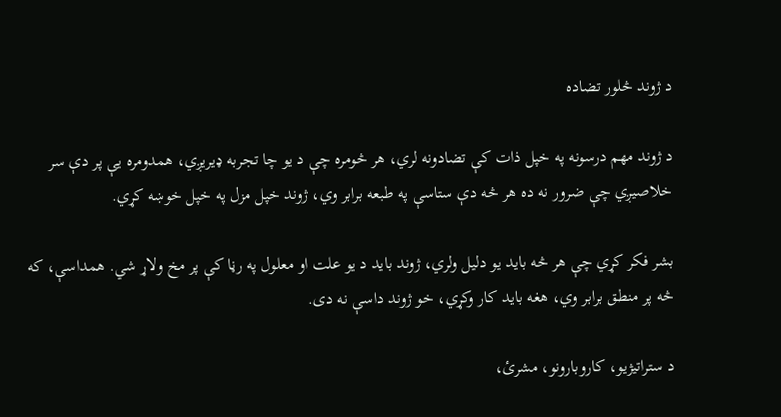د ژوند څلور تضاده

د ژوند مهم درسونه په خپل ذات کې تضادونه لري، هر څومره چې د يو چا تجربه ډيريږي، همدومره يې پر دې سر خلاصيږي چې ضرور نه ده هر څه دې ستاسې په طبعه برابر وي، ژوند خپل مزل په خپل خوښه کړي.

بشر فکر کړي چې هر څه باید يو دليل ولري، ژوند بايد د يو علت او معلول په رڼا کې پر مخ ولاړ شي. همداسې، که څه پر منطق برابر وي، هغه بايد کار وکړي، خو ژوند داسې نه دی.

د ستراتيژيو، کاروبارونو، مشرئ،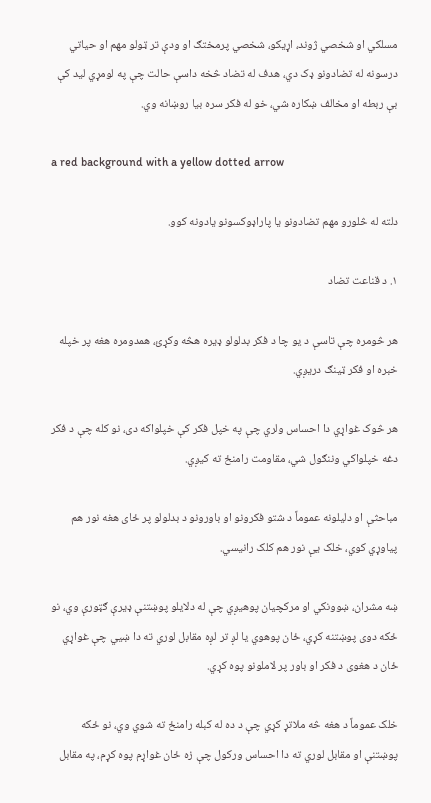مسلکي او شخصي ژوند، اړيکو، شخصي پرمختګ او ودې تر ټولو مهم او حياتي درسونه له تضادونو ډک دي، هدف له تضاد څخه داسې حالت چې په لومړي ليد کې بې ربطه او مخالف ښکاره شي، خو له فکر سره بيا روښانه وي.

a red background with a yellow dotted arrow

دلته له څلورو مهم تضادونو يا پاراډوکسونو يادونه کوو.

۱. د قناعت تضاد

هر څومره چې تاسې د يو چا د فکر بدلولو ډيره هڅه وکړئ، همدومره هغه پر خپله خبره او فکر ټينګ دريږي.

هر څوک غواړي دا احساس ولري چې په خپل فکر کې خپلواکه دی، نو کله چې د فکر دغه خپلواکي وننګول شي، مقاومت رامنځ ته کيږي.

مباحثې او دليلونه عموماً د شتو فکرونو او باورونو د بدلولو پر ځای هغه نور هم پياوړي کوي، خلک يې نور هم کلک رانيسي.

ښه مشران، ښوونکي او مرکچيان پوهيږي چې له دلايلو پوښتنې ډيرې ګټورې وي، نو ځکه دوی پوښتنه کړي، ځان پوهوي يا لږ تر لږه مقابل لوري ته دا ښيي چې غواړي ځان د هغوی د فکر او باور پر لاملونو پوه کړي.

خلک عموماً د هغه څه ملاتړ کړي چې د ده له کبله رامنځ ته شوي وي، نو ځکه پوښتنې او مقابل لوري ته دا احساس ورکول چې زه ځان غواړم پوه کړم، په مقابل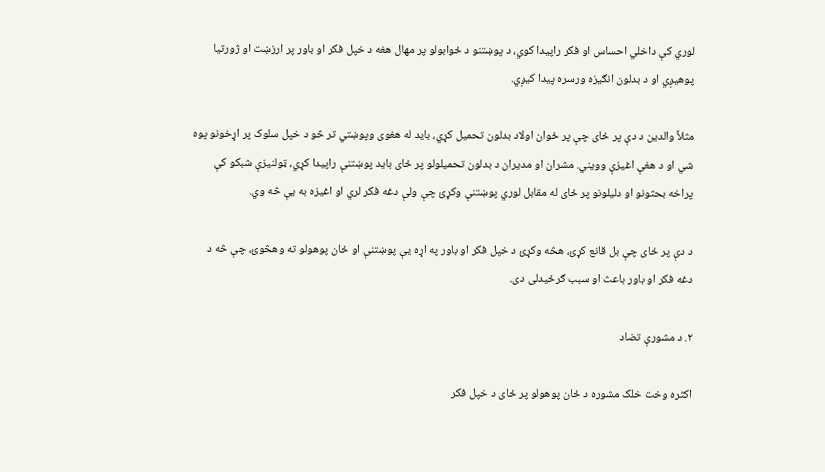لوري کې داخلي احساس او فکر راپيدا کوي، د پوښتنو د ځوابولو پر مهال هغه د خپل فکر او باور پر ارزښت او ژورتيا پوهيږي او د بدلون انګيزه ورسره پيدا کيږي.

مثلاً والدين د دې پر ځای چې پر ځوان اولاد بدلون تحميل کړي، بايد له هغوی وپوښتي تر څو د خپل سلوک پر اړخونو پوه شي او د هغې اغيزې وويني. مشران او مديران د بدلون تحميلولو پر ځای بايد پوښتنې راپيدا کړي، ټولنيزې شبکو کې پراخه بحثونو او دليلونو پر ځای له مقابل لوري پوښتنې وکړئ چې ولې دغه فکر لري او اغيزه به يې څه وي.

د دې پر ځای چې بل قانع کړئ، هڅه وکړئ د خپل فکر او باور په اړه يې پوښتنې او ځان پوهولو ته وهڅوئ، چې څه د دغه فکر او باور باعث او سبب ګرځيدلی دی.

۲. د مشورې تضاد

اکثره وخت خلک مشوره د ځان پوهولو پر ځای د خپل فکر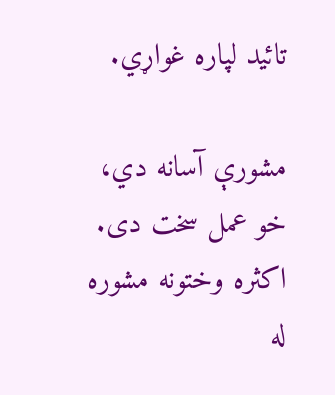تائيد لپاره غواړي.

مشورې آسانه دي، خو عمل سخت دی. اکثره وختونه مشوره له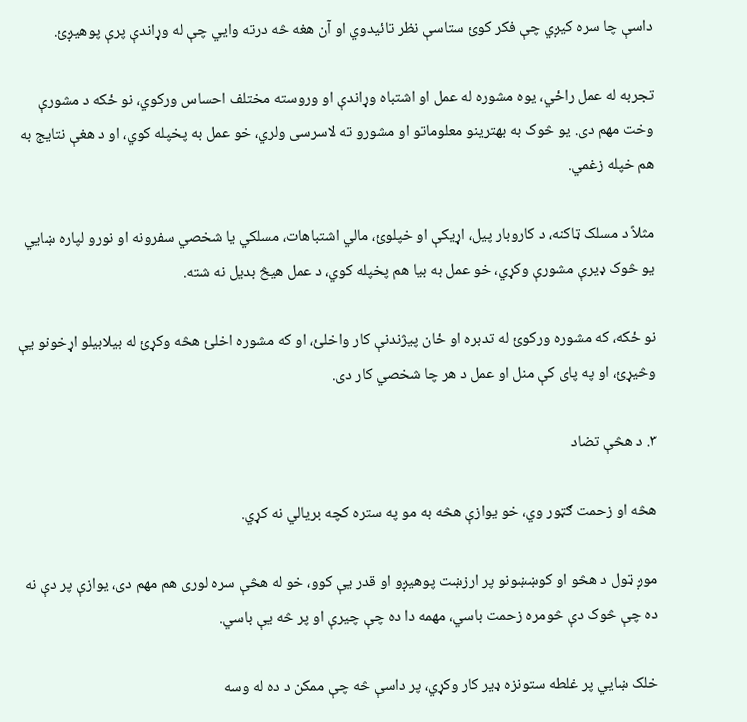داسې چا سره کيږي چې فکر کوئ ستاسې نظر تائيدوي او آن هغه څه درته وايي چې له وړاندې پرې پوهيږئ.

تجربه له عمل راځي، يوه مشوره له عمل او اشتباه وړاندې او وروسته مختلف احساس ورکوي، نو ځکه د مشورې وخت مهم دی. يو څوک به بهترينو معلوماتو او مشورو ته لاسرسی ولري، خو عمل به پخپله کوي، او د هغې نتايج به هم خپله زغمي.

مثلاً د مسلک ټاکنه، د کاروبار پيل، اړيکې او خپلوئ، مالي اشتباهات، مسلکي يا شخصي سفرونه او نورو لپاره ښايي يو څوک ډيرې مشورې وکړي، خو عمل به بيا هم پخپله کوي، د عمل هیڅ بديل نه شته.

نو ځکه، که مشوره ورکوئ له تدبره او ځان پيژندنې کار واخلئ، او که مشوره اخلئ هڅه وکړئ له بیلابيلو اړخونو يې وڅيړئ، او په پای کې منل او عمل د هر چا شخصي کار دی.

۳. د هڅې تضاد

هڅه او زحمت ګټور وي، خو يوازې هڅه به مو په ستره کچه بريالي نه کړي.

موږ ټول د هڅو او کوښښونو پر ارزښت پوهيږو او قدر يې کوو، خو له هڅې سره لوری هم مهم دی، يوازې پر دې نه ده چې څوک دې څومره زحمت باسي، مهمه دا ده چې چيرې او پر څه يې باسي.

خلک ښايي پر غلطه ستونزه ډير کار وکړي، پر داسې څه چې ممکن د ده له وسه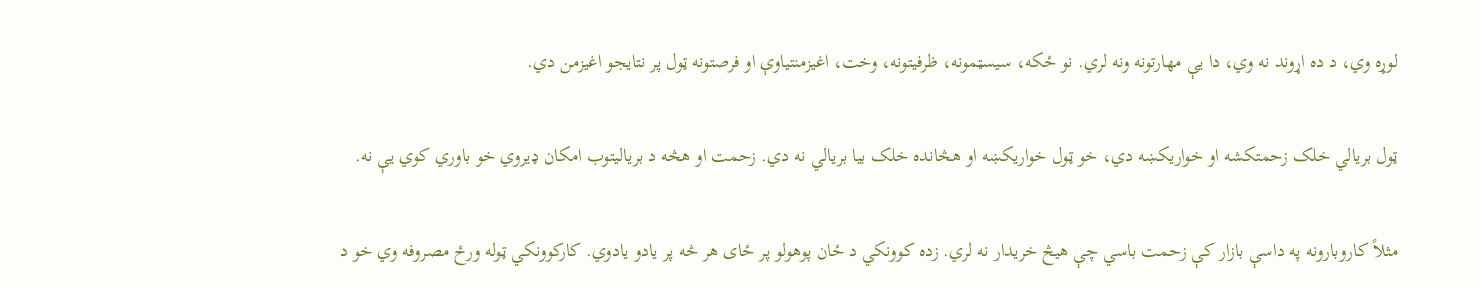لوړه وي، د ده اړوند نه وي، دا يې مهارتونه ونه لري. نو ځکه، سيسټمونه، ظرفيتونه، وخت، اغيزمنتياوې او فرصتونه ټول پر نتايجو اغيزمن دي.

ټول بريالي خلک زحمتکشه او خواريکښه دي، خو ټول خواريکښه او هڅانده خلک بيا بریالي نه دي. زحمت او هڅه د برياليتوب امکان ډيروي خو باوري کوي يې نه.

مثلاً کاروبارونه په داسې بازار کې زحمت باسي چې هیڅ خريدار نه لري. زده کوونکي د ځان پوهولو پر ځای هر څه پر يادو يادوي. کارکوونکي ټوله ورځ مصروفه وي خو د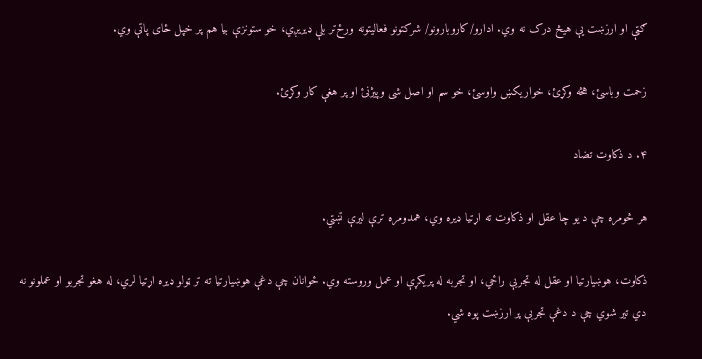ګټې او ارزښت يې هيڅ درک نه وي. ادارو/کاروبارونو/ شرکتونو فعالیتونه ورځ‌تر بلې ډيريږي، خو ستونزې بیا هم پر خپل ځای پاتې وي.

زحمت وباسئ، هڅه وکړئ، خواريکښ واوسئ، خو سم او اصل شی وپيژنئ او پر هغې کار وکړئ.

۴. د ذکاوت تضاد

هر څومره چې د يو چا عقل او ذکاوت ته اړتيا ډيره وي، همدومره ترې ليرې تښتي.

ذکاوت، هوښيارتيا او عقل له تجربې راځي، او تجربه له پریکړې او عمل وروسته وي. ځوانان چې دغې هوښيارتيا ته تر ټولو ډيره اړتيا لري، له هغو تجربو او عملونو نه دي تير شوي چې د دغې تجربې پر ارزښت پوه شي.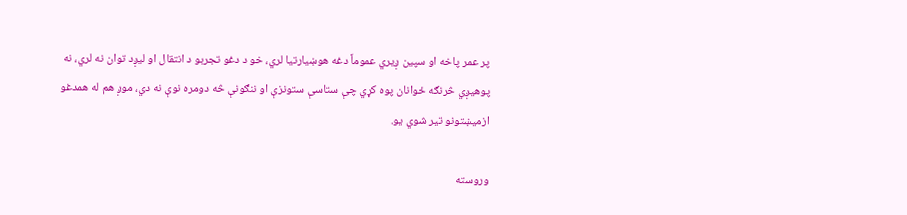پر عمر پاخه او سپين ږيري عموماً دغه هوښيارتيا لري، خو د دغو تجربو د انتقال او ليږد توان نه لري، نه پوهيږي څرنګه ځوانان پوه کړي چې ستاسې ستونزې او ننګونې څه دومره نوې نه دي، موږ هم له همدغو ازميښتونو تير شوي يو.

وروسته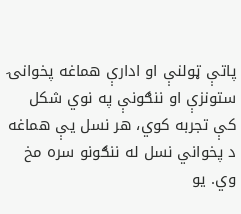پاتې ټولنې او ادارې هماغه پخوانۍ ستونزې او ننګونې په نوي شکل کې تجربه کوي، هر نسل يې هماغه د پخواني نسل له ننګونو سره مخ وي. يو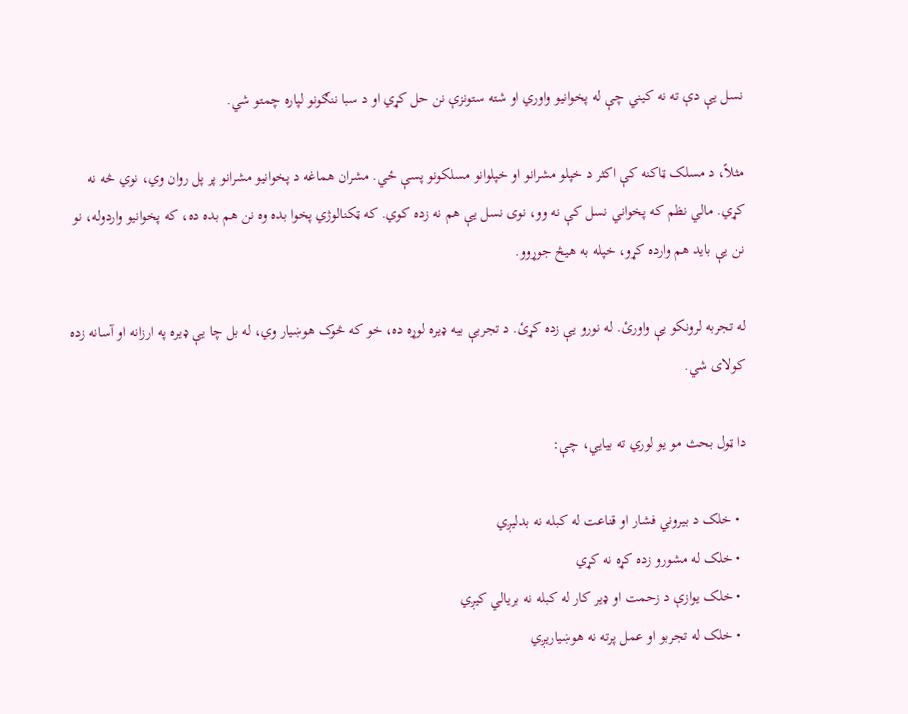نسل يې دې ته نه کيني چې له پخوانيو واوري او شته ستونزې نن حل کړي او د سبا ننګونو لپاره چمتو شي.

مثلاً، د مسلک ټاکنه کې اکثر د خپلو مشرانو او خپلوانو مسلکونو پسې ځي. مشران هماغه د پخوانيو مشرانو پر پل روان وي، نوي څه نه کړي. مالي نظم که پخواني نسل کې نه وو، نوی نسل يې هم نه زده کوي. که ټکنالوژي پخوا بده وه نن هم بده ده، که پخوانيو واردوله، نو نن يې بايد هم وارده کړو، خپله به هیڅ جوړوو.

له تجربه لرونکو يې واورئ. له نورو يې زده کړئ. د تجربې بيه ډيره لوړه ده، خو که څوک هوښيار وي، له بل چا يې ډيره په ارزانه او آسانه زده کولای شي.

دا ټول بحث مو يو لوري ته بيايي، چې:

  • خلک د بيروني فشار او قناعت له کبله نه بدليږي
  • خلک له مشورو زده کړه نه کړي
  • خلک يوازې د زحمت او ډير کار له کبله نه بریالي کيږي
  • خلک له تجربو او عمل پرته نه هوښياريږي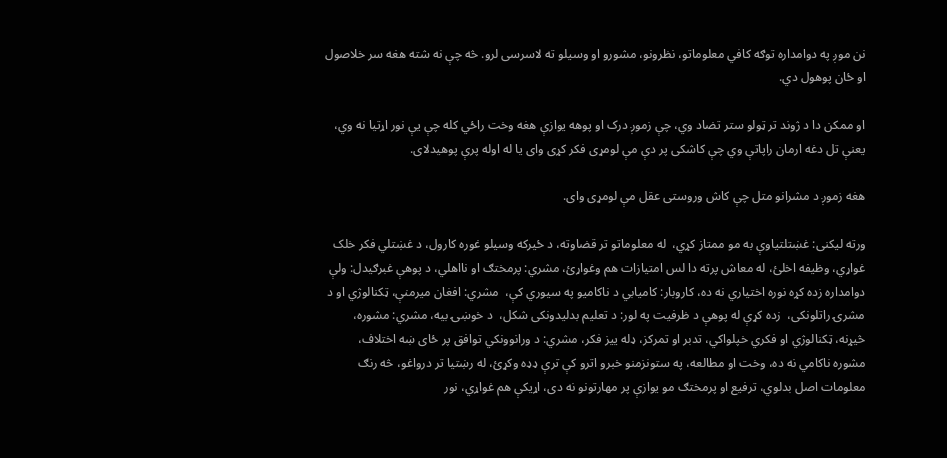نن موږ په دوامداره توګه کافي معلوماتو، نظرونو، مشورو او وسيلو ته لاسرسی لرو. څه چې نه شته هغه سر خلاصول او ځان پوهول دي.

او ممکن دا د ژوند تر ټولو ستر تضاد وي، چې زموږ درک او پوهه يوازې هغه وخت راځي کله چې يې نور اړتيا نه وي، يعنې تل دغه ارمان راپاتې وي چې کاشکی پر دې مې لومړی فکر کړی وای يا له اوله پرې پوهيدلای.

هغه زموږ د مشرانو متل چې کاش وروستی عقل مې لومړی وای.

ورته ليکنی: غښتلتياوې به مو ممتاز کړي،  له معلوماتو تر قضاوته، د ځيرکه وسيلو غوره کارول، د غښتلي فکر خلک غواړي، وظيفه اخلئ، له معاش پرته دا لس امتيازات هم وغواړئ، مشري: پرمختګ او نااهلي، د پوهې غبرګيدل: ولې دوامداره زده کړه نوره اختياري نه ده، کاروبار: کاميابي د ناکاميو په سيوري کې،  مشري: افغان ميرمنې، ټکنالوژي او د مشرۍ راتلونکی،  زده کړې له پوهې د ظرفيت په لور: د تعليم بدليدونکی شکل،  د خوښۍ بيه، مشري: مشوره، څيړنه، ټکنالوژي او فکري خپلواکي، تدبر او تمرکز، ډله ييز فکر، مشري: د ورانوونکي توافق پر ځای ښه اختلاف، مشوره ناکامي نه ده، وخت او مطالعه، په ستونزمنو خبرو اترو کې ترې ډډه وکړئ، له رښتيا تر درواغو، څه رنګ معلومات اصل بدلوي، ترفيع او پرمختګ مو يوازې پر مهارتونو نه دی، اړيکې هم غواړي، نور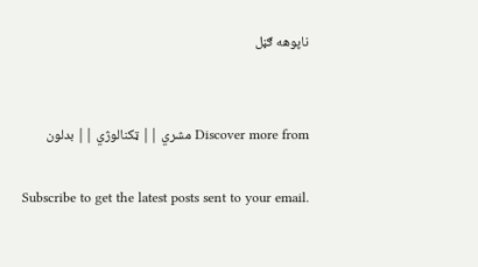ناپوهه ګڼل


Discover more from مشري || ټکنالوژي || بدلون

Subscribe to get the latest posts sent to your email.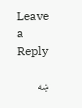Leave a Reply

ښه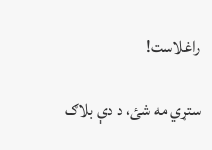راغلاست!

ستړي مه شئ، د دې بلاګ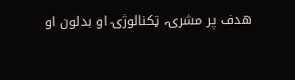هدف پر مشرۍ، ټکنالوژۍ او بدلون او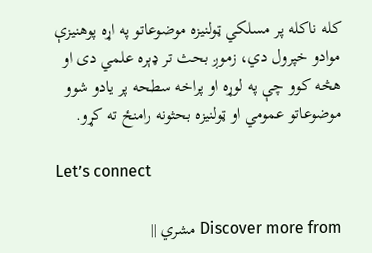کله ناکله پر مسلکي ټولنيزه موضوعاتو په اړه پوهنيزې موادو خپرول دي، زموږ بحث تر ډېره علمي دی او هڅه کوو چې په لوړه او پراخه سطحه پر یادو شوو موضوعاتو عمومي او ټولنيزه بحثونه رامنځ ته کړو.

Let’s connect

Discover more from مشري ||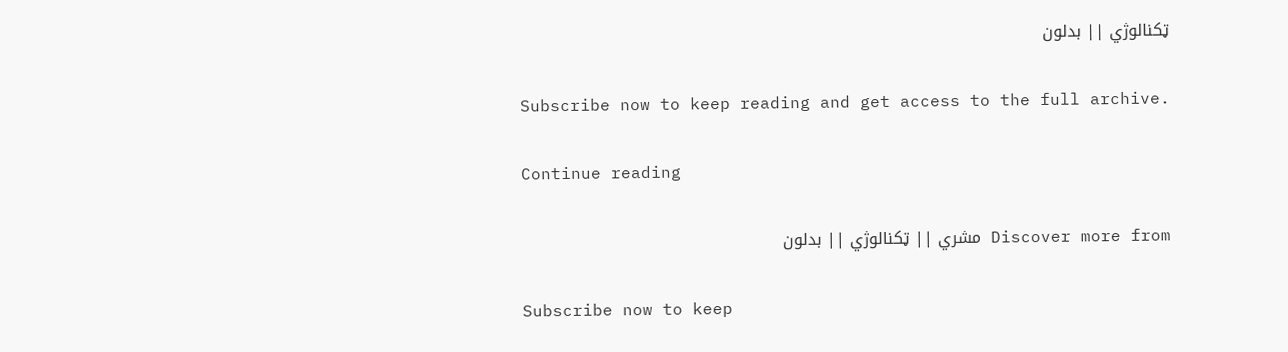ټکنالوژي || بدلون

Subscribe now to keep reading and get access to the full archive.

Continue reading

Discover more from مشري || ټکنالوژي || بدلون

Subscribe now to keep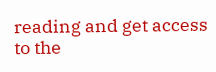reading and get access to the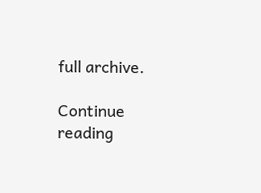full archive.

Continue reading